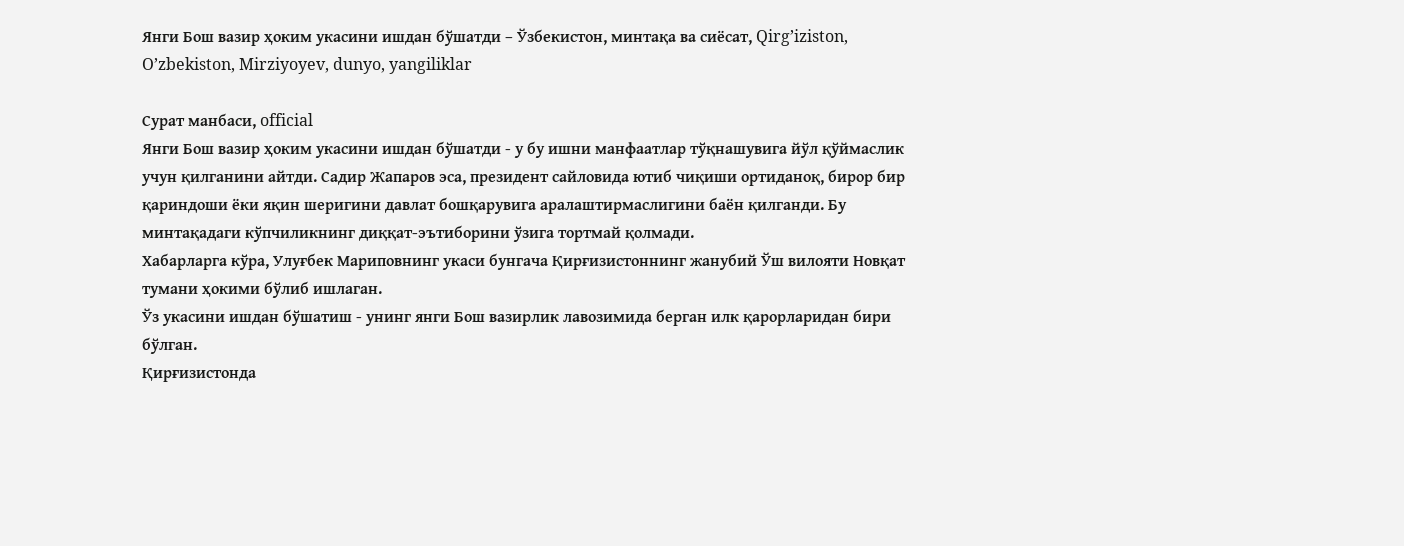Янги Бош вазир ҳоким укасини ишдан бўшатди – Ўзбекистон, минтақа ва сиёсат, Qirg’iziston, Oʼzbekiston, Mirziyoyev, dunyo, yangiliklar

Сурат манбаси, official
Янги Бош вазир ҳоким укасини ишдан бўшатди - у бу ишни манфаатлар тўқнашувига йўл қўймаслик учун қилганини айтди. Садир Жапаров эса, президент сайловида ютиб чиқиши ортиданоқ, бирор бир қариндоши ёки яқин шеригини давлат бошқарувига аралаштирмаслигини баён қилганди. Бу минтақадаги кўпчиликнинг диққат-эътиборини ўзига тортмай қолмади.
Хабарларга кўра, Улуғбек Мариповнинг укаси бунгача Қирғизистоннинг жанубий Ўш вилояти Новқат тумани ҳокими бўлиб ишлаган.
Ўз укасини ишдан бўшатиш - унинг янги Бош вазирлик лавозимида берган илк қарорларидан бири бўлган.
Қирғизистонда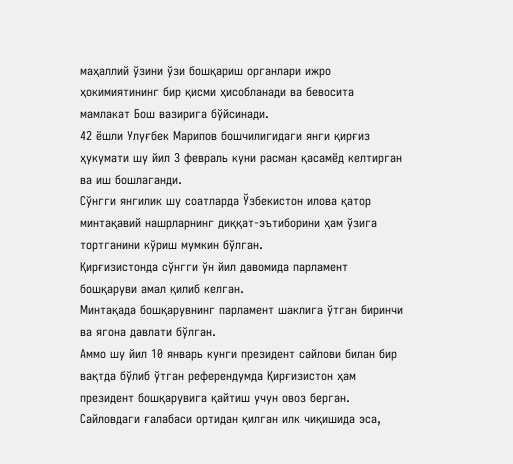маҳаллий ўзини ўзи бошқариш органлари ижро ҳокимиятининг бир қисми ҳисобланади ва бевосита мамлакат Бош вазирига бўйсинади.
42 ёшли Улуғбек Марипов бошчилигидаги янги қирғиз ҳукумати шу йил 3 февраль куни расман қасамёд келтирган ва иш бошлаганди.
Сўнгги янгилик шу соатларда Ўзбекистон илова қатор минтақавий нашрларнинг диққат-эътиборини ҳам ўзига тортганини кўриш мумкин бўлган.
Қирғизистонда сўнгги ўн йил давомида парламент бошқаруви амал қилиб келган.
Минтақада бошқарувнинг парламент шаклига ўтган биринчи ва ягона давлати бўлган.
Аммо шу йил 10 январь кунги президент сайлови билан бир вақтда бўлиб ўтган референдумда Қирғизистон ҳам президент бошқарувига қайтиш учун овоз берган.
Сайловдаги ғалабаси ортидан қилган илк чиқишида эса,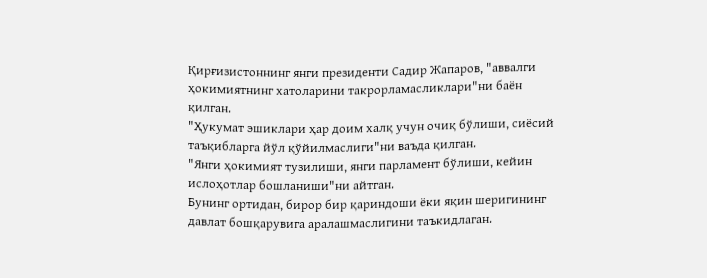Қирғизистоннинг янги президенти Садир Жапаров, "аввалги ҳокимиятнинг хатоларини такрорламасликлари"ни баён қилган.
"Ҳукумат эшиклари ҳар доим халқ учун очиқ бўлиши, сиёсий таъқибларга йўл қўйилмаслиги"ни ваъда қилган.
"Янги ҳокимият тузилиши, янги парламент бўлиши, кейин ислоҳотлар бошланиши"ни айтган.
Бунинг ортидан, бирор бир қариндоши ёки яқин шеригининг давлат бошқарувига аралашмаслигини таъкидлаган.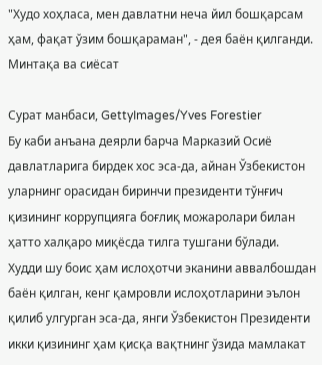"Худо хоҳласа, мен давлатни неча йил бошқарсам ҳам, фақат ўзим бошқараман", - дея баён қилганди.
Минтақа ва сиёсат

Сурат манбаси, GettyImages/Yves Forestier
Бу каби анъана деярли барча Марказий Осиё давлатларига бирдек хос эса-да, айнан Ўзбекистон уларнинг орасидан биринчи президенти тўнғич қизининг коррупцияга боғлиқ можаролари билан ҳатто халқаро миқёсда тилга тушгани бўлади.
Худди шу боис ҳам ислоҳотчи эканини аввалбошдан баён қилган, кенг қамровли ислоҳотларини эълон қилиб улгурган эса-да, янги Ўзбекистон Президенти икки қизининг ҳам қисқа вақтнинг ўзида мамлакат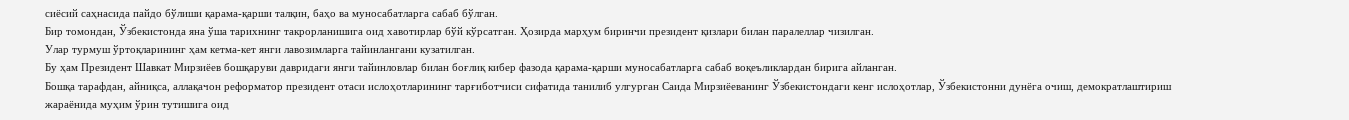сиёсий саҳнасида пайдо бўлиши қарама-қарши талқин, баҳо ва муносабатларга сабаб бўлган.
Бир томондан, Ўзбекистонда яна ўша тарихнинг такрорланишига оид хавотирлар бўй кўрсатган. Ҳозирда марҳум биринчи президент қизлари билан паралеллар чизилган.
Улар турмуш ўртоқларининг ҳам кетма-кет янги лавозимларга тайинлангани кузатилган.
Бу ҳам Президент Шавкат Мирзиёев бошқаруви давридаги янги тайинловлар билан боғлиқ кибер фазода қарама-қарши муносабатларга сабаб воқеъликлардан бирига айланган.
Бошқа тарафдан, айниқса, аллақачон реформатор президент отаси ислоҳотларининг тарғиботчиси сифатида танилиб улгурган Саида Мирзиёеванинг Ўзбекистондаги кенг ислоҳотлар, Ўзбекистонни дунёга очиш, демократлаштириш жараёнида муҳим ўрин тутишига оид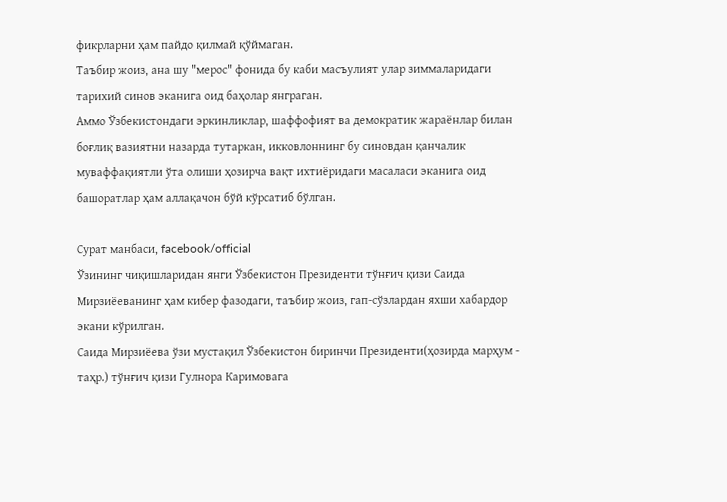фикрларни ҳам пайдо қилмай қўймаган.
Таъбир жоиз, ана шу "мерос" фонида бу каби масъулият улар зиммаларидаги тарихий синов эканига оид баҳолар янграган.
Аммо Ўзбекистондаги эркинликлар, шаффофият ва демократик жараёнлар билан боғлиқ вазиятни назарда тутаркан, икковлоннинг бу синовдан қанчалик муваффақиятли ўта олиши ҳозирча вақт ихтиёридаги масаласи эканига оид башоратлар ҳам аллақачон бўй кўрсатиб бўлган.

Сурат манбаси, facebook/official
Ўзининг чиқишларидан янги Ўзбекистон Президенти тўнғич қизи Саида Мирзиёеванинг ҳам кибер фазодаги, таъбир жоиз, гап-сўзлардан яхши хабардор экани кўрилган.
Саида Мирзиёева ўзи мустақил Ўзбекистон биринчи Президенти(ҳозирда марҳум - таҳр.) тўнғич қизи Гулнора Каримовага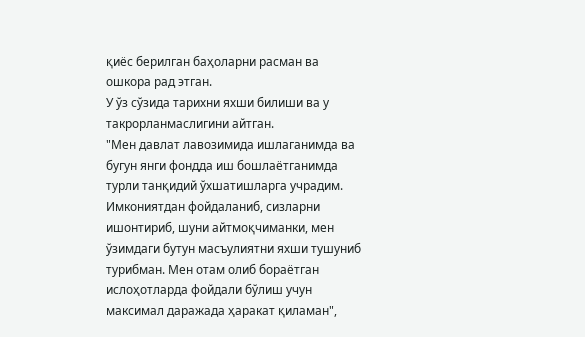қиёс берилган баҳоларни расман ва ошкора рад этган.
У ўз сўзида тарихни яхши билиши ва у такрорланмаслигини айтган.
"Мен давлат лавозимида ишлаганимда ва бугун янги фондда иш бошлаётганимда турли танқидий ўхшатишларга учрадим. Имкониятдан фойдаланиб, сизларни ишонтириб, шуни айтмоқчиманки, мен ўзимдаги бутун масъулиятни яхши тушуниб турибман. Мен отам олиб бораётган ислоҳотларда фойдали бўлиш учун максимал даражада ҳаракат қиламан",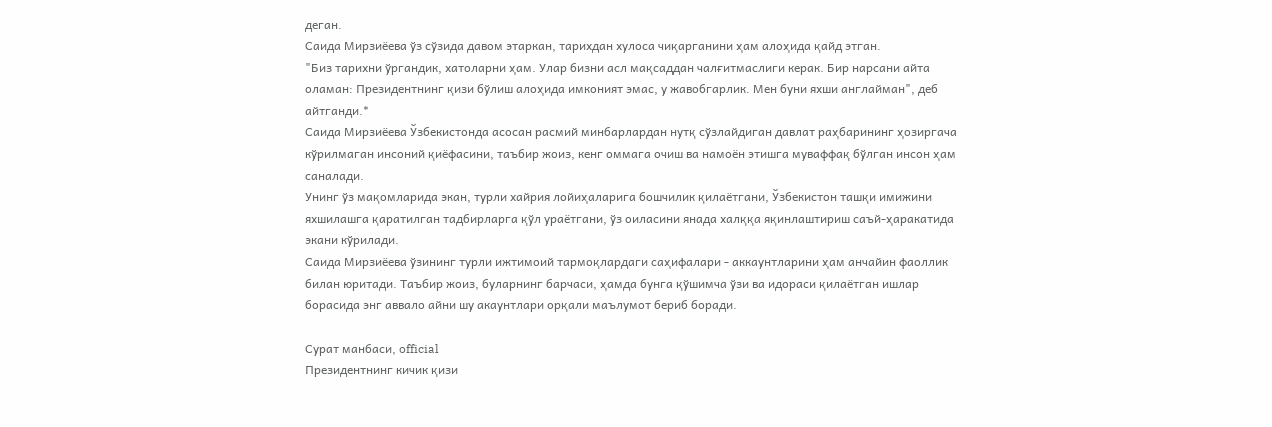деган.
Саида Мирзиёева ўз сўзида давом этаркан, тарихдан хулоса чиқарганини ҳам алоҳида қайд этган.
"Биз тарихни ўргандик, хатоларни ҳам. Улар бизни асл мақсаддан чалғитмаслиги керак. Бир нарсани айта оламан: Президентнинг қизи бўлиш алоҳида имконият эмас, у жавобгарлик. Мен буни яхши англайман", деб айтганди.*
Саида Мирзиёева Ўзбекистонда асосан расмий минбарлардан нутқ сўзлайдиган давлат раҳбарининг ҳозиргача кўрилмаган инсоний қиёфасини, таъбир жоиз, кенг оммага очиш ва намоён этишга муваффақ бўлган инсон ҳам саналади.
Унинг ўз мақомларида экан, турли хайрия лойиҳаларига бошчилик қилаётгани, Ўзбекистон ташқи имижини яхшилашга қаратилган тадбирларга қўл ураётгани, ўз оиласини янада халққа яқинлаштириш саъй-ҳаракатида экани кўрилади.
Саида Мирзиёева ўзининг турли ижтимоий тармоқлардаги саҳифалари - аккаунтларини ҳам анчайин фаоллик билан юритади. Таъбир жоиз, буларнинг барчаси, ҳамда бунга қўшимча ўзи ва идораси қилаётган ишлар борасида энг аввало айни шу акаунтлари орқали маълумот бериб боради.

Сурат манбаси, official
Президентнинг кичик қизи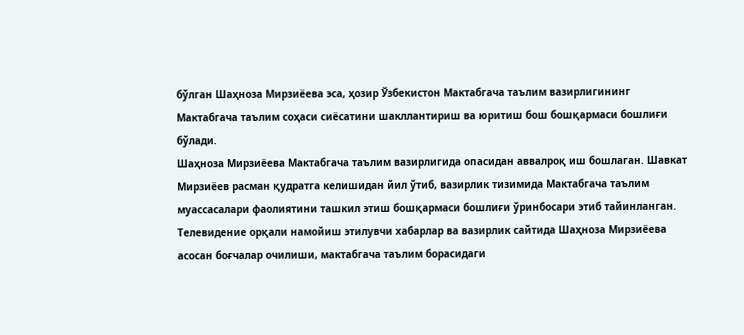бўлган Шаҳноза Мирзиёева эса, ҳозир Ўзбекистон Мактабгача таълим вазирлигининг Мактабгача таълим соҳаси сиёсатини шакллантириш ва юритиш бош бошқармаси бошлиғи бўлади.
Шаҳноза Мирзиёева Мактабгача таълим вазирлигида опасидан аввалроқ иш бошлаган. Шавкат Мирзиёев расман қудратга келишидан йил ўтиб, вазирлик тизимида Мактабгача таълим муассасалари фаолиятини ташкил этиш бошқармаси бошлиғи ўринбосари этиб тайинланган.
Телевидение орқали намойиш этилувчи хабарлар ва вазирлик сайтида Шаҳноза Мирзиёева асосан боғчалар очилиши, мактабгача таълим борасидаги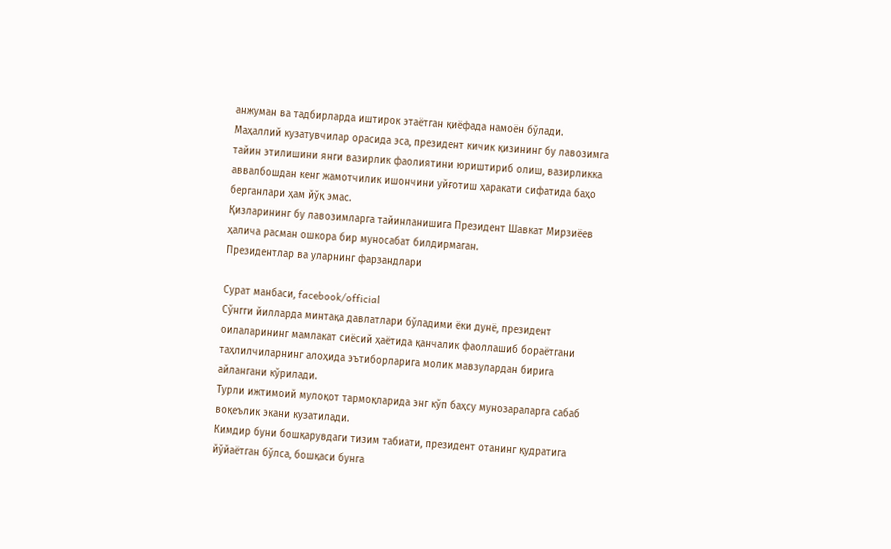анжуман ва тадбирларда иштирок этаётган қиёфада намоён бўлади.
Маҳаллий кузатувчилар орасида эса, президент кичик қизининг бу лавозимга тайин этилишини янги вазирлик фаолиятини юриштириб олиш, вазирликка аввалбошдан кенг жамотчилик ишончини уйғотиш ҳаракати сифатида баҳо берганлари ҳам йўқ эмас.
Қизларининг бу лавозимларга тайинланишига Президент Шавкат Мирзиёев ҳалича расман ошкора бир муносабат билдирмаган.
Президентлар ва уларнинг фарзандлари

Сурат манбаси, facebook/official
Сўнгги йилларда минтақа давлатлари бўладими ёки дунё, президент оилаларининг мамлакат сиёсий ҳаётида қанчалик фаоллашиб бораётгани таҳлилчиларнинг алоҳида эътиборларига молик мавзулардан бирига айлангани кўрилади.
Турли ижтимоий мулоқот тармоқларида энг кўп баҳсу мунозараларга сабаб воқеълик экани кузатилади.
Кимдир буни бошқарувдаги тизим табиати, президент отанинг қудратига йўйаётган бўлса, бошқаси бунга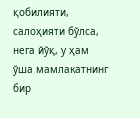қобилияти, салоҳияти бўлса, нега йўқ, у ҳам ўша мамлакатнинг бир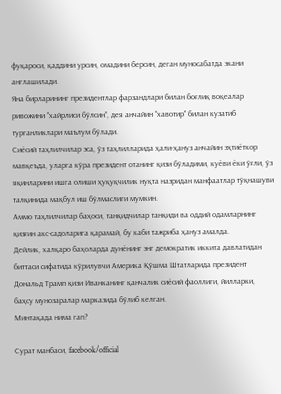фуқароси, қаддини урсин, омадини берсин, деган муносабатда экани англашилади.
Яна бирларининг президентлар фарзандлари билан боғлиқ воқеалар ривожини "хайрлиси бўлсин", дея анчайин "хавотир" билан кузатиб турганликлари маълум бўлади.
Сиёсий таҳлилчилар эса, ўз таҳлилларида ҳали-ҳануз анчайин эҳтиёткор мавқеъда, уларга кўра президент отанинг қизи бўладими, куёви ёки ўғли, ўз яқинларини ишга олиши ҳуқуқчилик нуқта назридан манфаатлар тўқнашуви талқинида мақбул иш бўлмаслиги мумкин.
Аммо таҳлилчилар баҳоси, танқидчилар танқиди ва оддий одамларнинг қизғин акс-садоларига қарамай, бу каби тажриба ҳануз амалда.
Дейлик, халқаро баҳоларда дунёнинг энг демократик иккита давлатидан биттаси сифатида кўрилувчи Америка Қўшма Штатларида президент Дональд Трамп қизи Иванканинг қанчалик сиёсий фаоллиги, йилларки, баҳсу мунозаралар марказида бўлиб келган.
Минтақада нима гап?

Сурат манбаси, facebook/official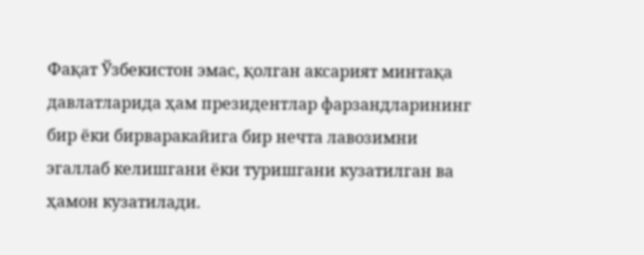Фақат Ўзбекистон эмас, қолган аксарият минтақа давлатларида ҳам президентлар фарзандларининг бир ёки бирваракайига бир нечта лавозимни эгаллаб келишгани ёки туришгани кузатилган ва ҳамон кузатилади.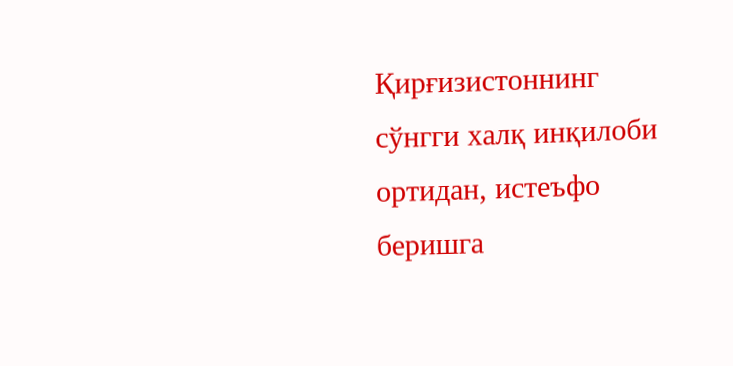Қирғизистоннинг сўнгги халқ инқилоби ортидан, истеъфо беришга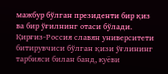мажбур бўлган президенти бир қиз ва бир ўғилнинг отаси бўлади.
Қирғиз-Россия славян университети битирувчиси бўлган қизи ўғлининг тарбияси билан банд, куёви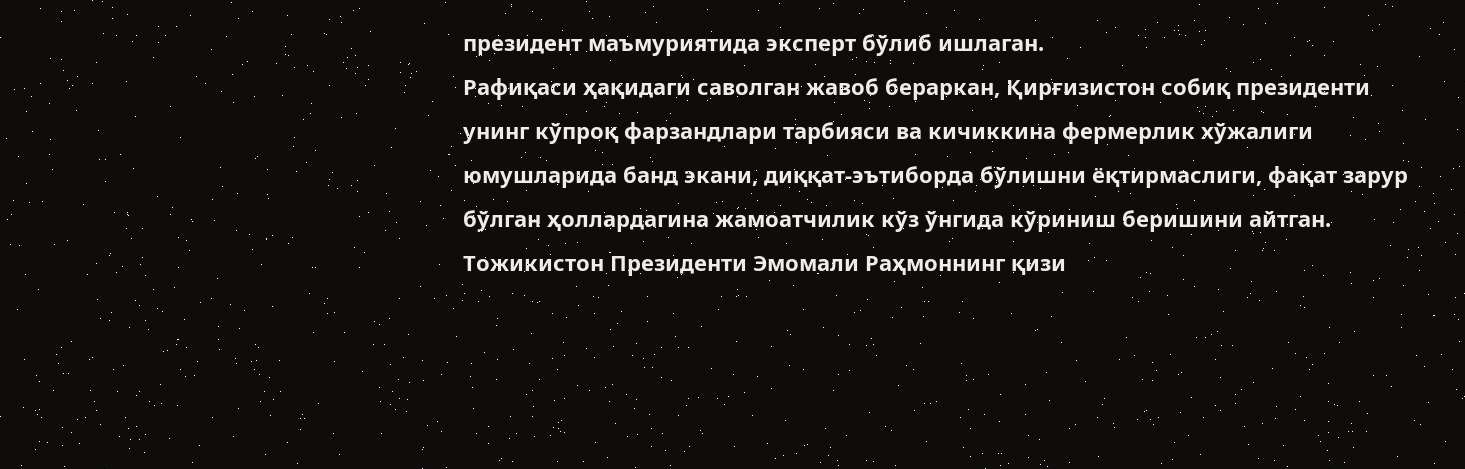президент маъмуриятида эксперт бўлиб ишлаган.
Рафиқаси ҳақидаги саволган жавоб бераркан, Қирғизистон собиқ президенти унинг кўпроқ фарзандлари тарбияси ва кичиккина фермерлик хўжалиги юмушларида банд экани, диққат-эътиборда бўлишни ёқтирмаслиги, фақат зарур бўлган ҳоллардагина жамоатчилик кўз ўнгида кўриниш беришини айтган.
Тожикистон Президенти Эмомали Раҳмоннинг қизи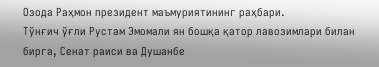Озода Раҳмон президент маъмуриятининг раҳбари.
Тўнғич ўғли Рустам Эмомали ян бошқа қатор лавозимлари билан бирга, Сенат раиси ва Душанбе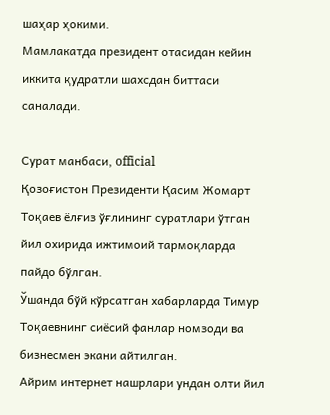шаҳар ҳокими.
Мамлакатда президент отасидан кейин иккита қудратли шахсдан биттаси саналади.

Сурат манбаси, official
Қозоғистон Президенти Қасим Жомарт Тоқаев ёлғиз ўғлининг суратлари ўтган йил охирида ижтимоий тармоқларда пайдо бўлган.
Ўшанда бўй кўрсатган хабарларда Тимур Тоқаевнинг сиёсий фанлар номзоди ва бизнесмен экани айтилган.
Айрим интернет нашрлари ундан олти йил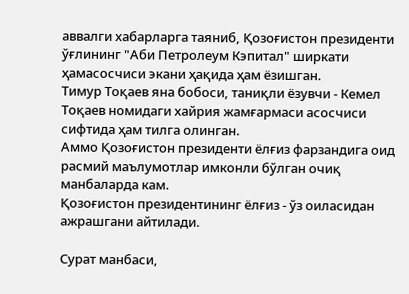аввалги хабарларга таяниб, Қозоғистон президенти ўғлининг "Аби Петролеум Кэпитал" ширкати ҳамасосчиси экани ҳақида ҳам ёзишган.
Тимур Тоқаев яна бобоси, таниқли ёзувчи - Кемел Тоқаев номидаги хайрия жамғармаси асосчиси сифтида ҳам тилга олинган.
Аммо Қозоғистон президенти ёлғиз фарзандига оид расмий маълумотлар имконли бўлган очиқ манбаларда кам.
Қозоғистон президентининг ёлғиз - ўз оиласидан ажрашгани айтилади.

Сурат манбаси,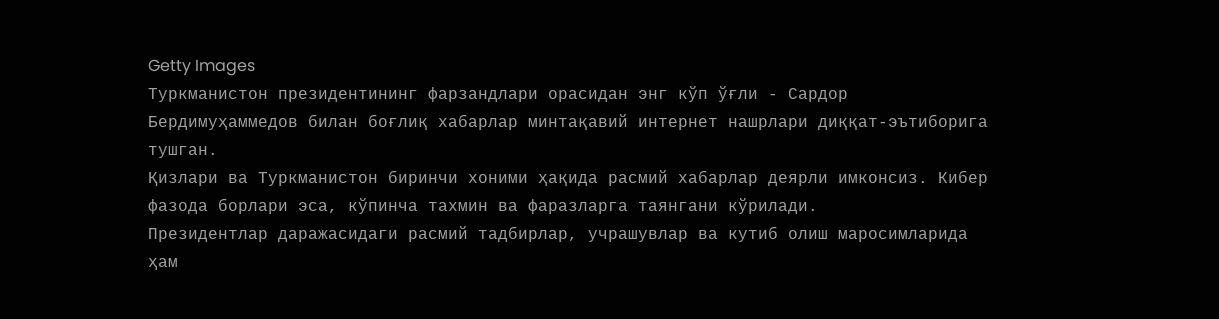Getty Images
Туркманистон президентининг фарзандлари орасидан энг кўп ўғли - Сардор Бердимуҳаммедов билан боғлиқ хабарлар минтақавий интернет нашрлари диққат-эътиборига тушган.
Қизлари ва Туркманистон биринчи хоними ҳақида расмий хабарлар деярли имконсиз. Кибер фазода борлари эса, кўпинча тахмин ва фаразларга таянгани кўрилади.
Президентлар даражасидаги расмий тадбирлар, учрашувлар ва кутиб олиш маросимларида ҳам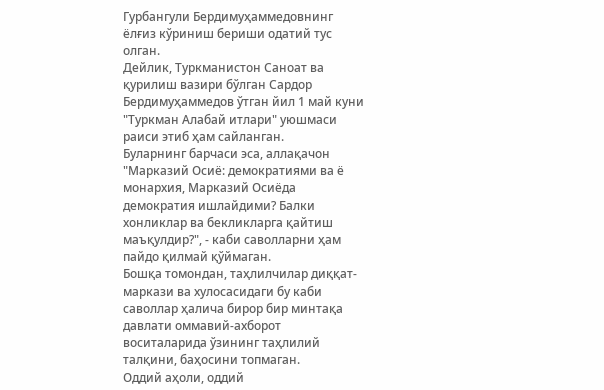Гурбангули Бердимуҳаммедовнинг ёлғиз кўриниш бериши одатий тус олган.
Дейлик, Туркманистон Саноат ва қурилиш вазири бўлган Сардор Бердимуҳаммедов ўтган йил 1 май куни "Туркман Алабай итлари" уюшмаси раиси этиб ҳам сайланган.
Буларнинг барчаси эса, аллақачон "Марказий Осиё: демократиями ва ё монархия, Марказий Осиёда демократия ишлайдими? Балки хонликлар ва бекликларга қайтиш маъқулдир?", - каби саволларни ҳам пайдо қилмай қўймаган.
Бошқа томондан, таҳлилчилар диққат-маркази ва хулосасидаги бу каби саволлар ҳалича бирор бир минтақа давлати оммавий-ахборот воситаларида ўзининг таҳлилий талқини, баҳосини топмаган.
Оддий аҳоли, оддий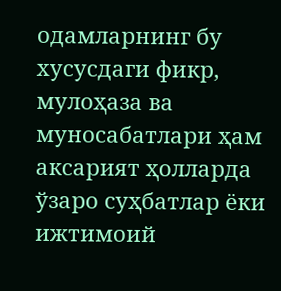одамларнинг бу хусусдаги фикр, мулоҳаза ва муносабатлари ҳам аксарият ҳолларда ўзаро суҳбатлар ёки ижтимоий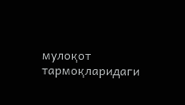мулоқот тармоқларидаги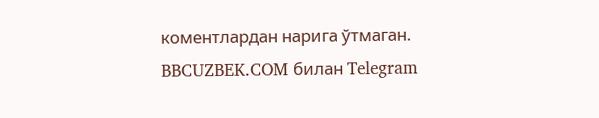коментлардан нарига ўтмаган.
BBCUZBEK.COM билан Telegram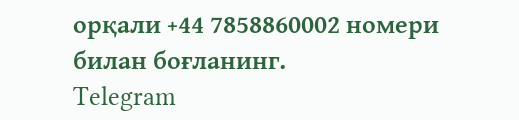орқали +44 7858860002 номери билан боғланинг.
Telegram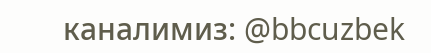каналимиз: @bbcuzbek